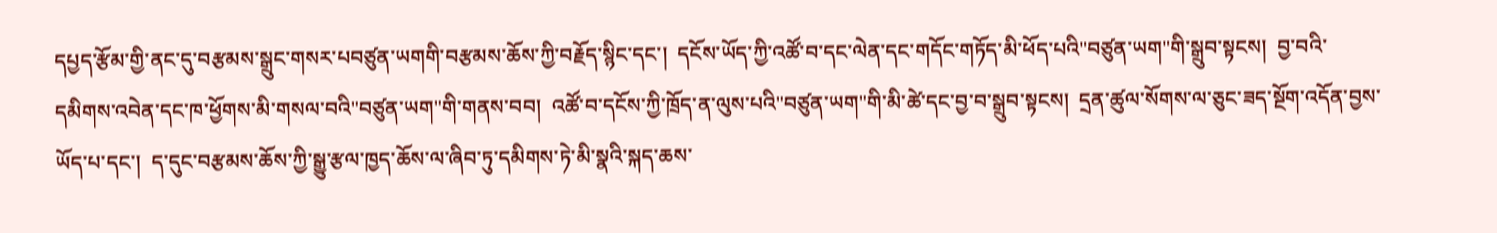དཔྱད་རྩོམ་གྱི་ནང་དུ་བརྩམས་སྒྲུང་གསར་པབཙུན་ཡགགི་བརྩམས་ཆོས་ཀྱི་བརྗོད་སྙིང་དང་།  དངོས་ཡོད་ཀྱི་འཚོ་བ་དང་ལེན་དང་གདོང་གཏོད་མི་ཕོད་པའི"བཙུན་ཡག"གི་སྒྲུབ་སྟངས།  བྱ་བའི་དམིགས་འབེན་དང་ཁ་ཕྱོགས་མི་གསལ་བའི"བཙུན་ཡག"གི་གནས་བབ།  འཚོ་བ་དངོས་ཀྱི་ཁྲོད་ན་ལུས་པའི"བཙུན་ཡག"གི་མི་ཚེ་དང་བྱ་བ་སྒྲུབ་སྟངས།  དྲན་ཚུལ་སོགས་ལ་ཅུང་ཟད་སྔོག་འདོན་བྱས་ཡོད་པ་དང་།  ད་དུང་བརྩམས་ཆོས་ཀྱི་སྒྱུ་རྩལ་ཁྱད་ཆོས་ལ་ཞིབ་ཏུ་དམིགས་ཏེ་མི་སྣའི་སྐད་ཆས་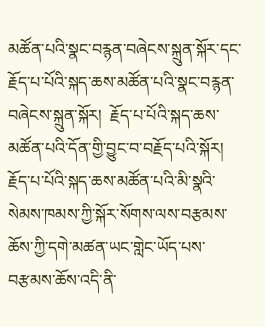མཚོན་པའི་སྣང་བརྙན་བཞེངས་སྐྲུན་སྐོར་དང་རྗོད་པ་པོའི་སྐད་ཆས་མཚོན་པའི་སྣང་བརྙན་བཞེངས་སྐྲུན་སྐོར།  རྗོད་པ་པོའི་སྐད་ཆས་མཚོན་པའི་དོན་གྱི་བྱུང་བ་བརྗོད་པའི་སྐོར།  རྗོད་པ་པོའི་སྐད་ཆས་མཚོན་པའི་མི་སྣའི་སེམས་ཁམས་ཀྱི་སྐོར་སོགས་ལས་བརྩམས་ཆོས་ཀྱི་དགེ་མཚན་ཡང་གླེང་ཡོད་པས་བརྩམས་ཆོས་འདི་ནི་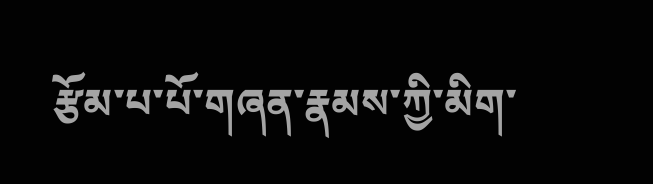རྩོམ་པ་པོ་གཞན་རྣམས་ཀྱི་མིག་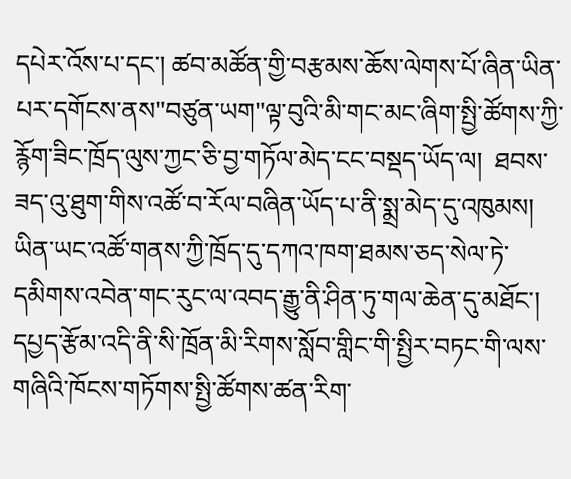དཔེར་འོས་པ་དང་། ཚབ་མཚོན་གྱི་བརྩམས་ཆོས་ལེགས་པོ་ཞིན་ཡིན་པར་དགོངས་ནས"བཙུན་ཡག"ལྟ་བུའི་མི་གང་མང་ཞིག་སྤྱི་ཚོགས་ཀྱི་རྙོག་ཟིང་ཁྲོད་ལུས་ཀྱང་ཅི་བྱ་གཏོལ་མེད་ངང་བསྡད་ཡོད་ལ།  ཐབས་ཟད་འུ་ཐུག་གིས་འཚོ་བ་རོལ་བཞིན་ཡོད་པ་ནི་སྨྲ་མེད་དུ་འཁུམས།  ཡིན་ཡང་འཚོ་གནས་ཀྱི་ཁྲོད་དུ་དཀའ་ཁག་ཐམས་ཅད་སེལ་ཏེ་དམིགས་འབེན་གང་རུང་ལ་འབད་རྒྱུ་ནི་ཤིན་ཏུ་གལ་ཆེན་དུ་མཐོང་།
དཔྱད་རྩོམ་འདི་ནི་སི་ཁྲོན་མི་རིགས་སློབ་གླིང་གི་སྤྱིར་བཏང་གི་ལས་གཞིའི་ཁོངས་གཏོགས་སྤྱི་ཚོགས་ཚན་རིག་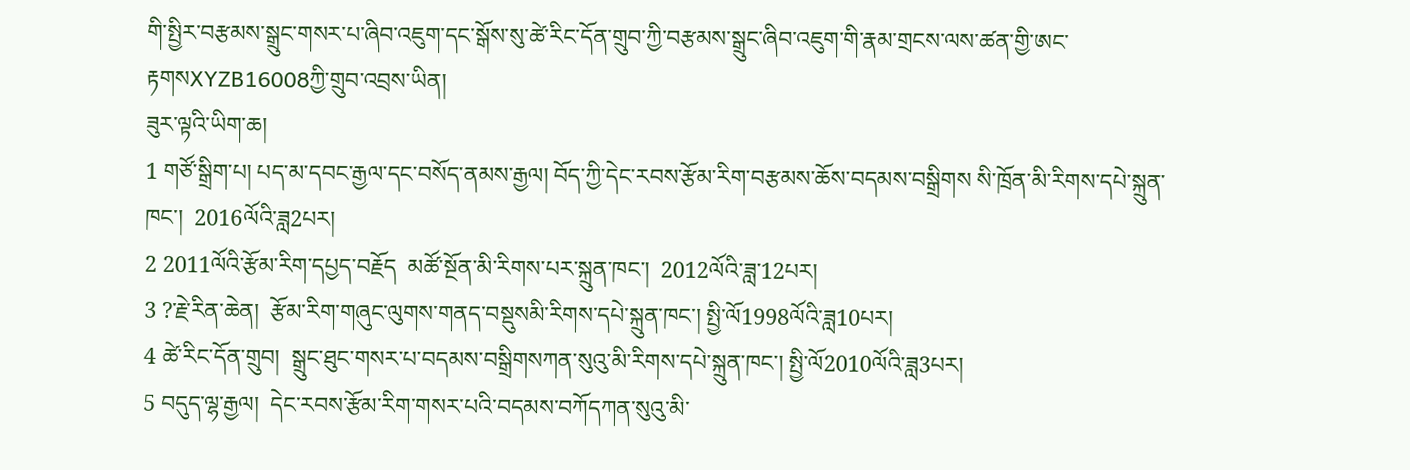གི་སྤྱིར་བརྩམས་སྒྲུང་གསར་པ་ཞིབ་འཇུག་དང་སྒོས་སུ་ཚེ་རིང་དོན་གྲུབ་ཀྱི་བརྩམས་སྒྲུང་ཞིབ་འཇུག་གི་རྣམ་གྲངས་ལས་ཚན་གྱི་ཨང་རྟགསXYZB16008ཀྱི་གྲུབ་འབྲས་ཡིན།
ཟུར་ལྟའི་ཡིག་ཆ།
1 གཙོ་སྒྲིག་པ། པད་མ་དབང་རྒྱལ་དང་བསོད་ནམས་རྒྱལ། བོད་ཀྱི་དེང་རབས་རྩོམ་རིག་བརྩམས་ཆོས་བདམས་བསྒྲིགས སི་ཁྲོན་མི་རིགས་དཔེ་སྐྲུན་ཁང་།  2016ལོའི་ཟླ2པར།
2 2011ལོའི་རྩོམ་རིག་དཔྱད་བརྗོད  མཚོ་སྔོན་མི་རིགས་པར་སྐྲུན་ཁང་།  2012ལོའི་ཟླ་12པར།
3 ?་རྗེ་རིན་ཆེན།  རྩོམ་རིག་གཞུང་ལུགས་གནད་བསྡུསམི་རིགས་དཔེ་སྐྲུན་ཁང་། སྤྱི་ལོ1998ལོའི་ཟླ10པར།
4 ཚེ་རིང་དོན་གྲུབ།  སྒྲུང་ཐུང་གསར་པ་བདམས་བསྒྲིགསཀན་སུའུ་མི་རིགས་དཔེ་སྐྲུན་ཁང་། སྤྱི་ལོ2010ལོའི་ཟླ3པར།
5 བདུད་ལྷ་རྒྱལ།  དེང་རབས་རྩོམ་རིག་གསར་པའི་བདམས་བཀོདཀན་སུའུ་མི་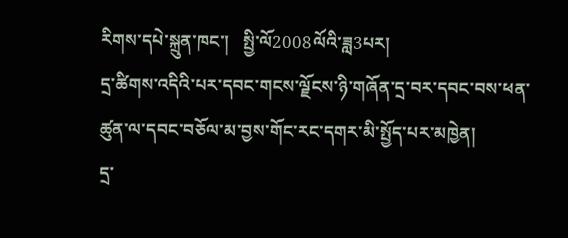རིགས་དཔེ་སྐྲུན་ཁང་།   སྤྱི་ལོ2008ལོའི་ཟླ3པར།
དྲ་ཚིགས་འདིའི་པར་དབང་གངས་ལྗོངས་ཉི་གཞོན་དྲ་བར་དབང་བས་ཕན་ཚུན་ལ་དབང་བཅོལ་མ་བྱས་གོང་རང་དགར་མི་སྤྱོད་པར་མཁྱེན།
དྲ་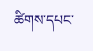ཚིགས་དཔང་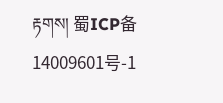རྟགས། 蜀ICP备14009601号-1